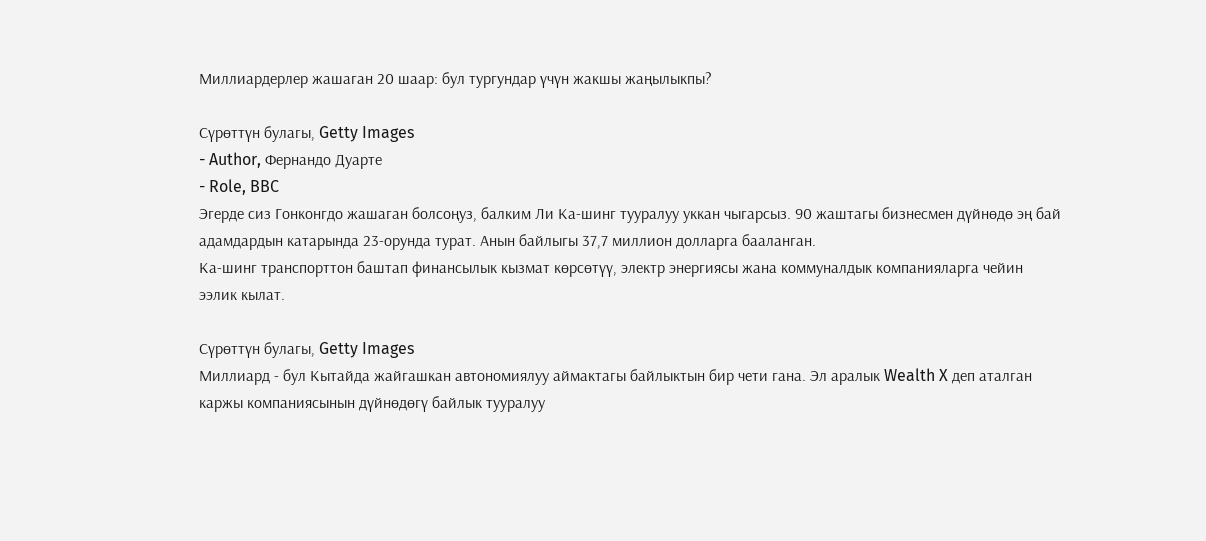Миллиардерлер жашаган 20 шаар: бул тургундар үчүн жакшы жаңылыкпы?

Сүрөттүн булагы, Getty Images
- Author, Фернандо Дуарте
- Role, BBC
Эгерде сиз Гонконгдо жашаган болсоңуз, балким Ли Ка-шинг тууралуу уккан чыгарсыз. 90 жаштагы бизнесмен дүйнөдө эң бай адамдардын катарында 23-орунда турат. Анын байлыгы 37,7 миллион долларга бааланган.
Ка-шинг транспорттон баштап финансылык кызмат көрсөтүү, электр энергиясы жана коммуналдык компанияларга чейин ээлик кылат.

Сүрөттүн булагы, Getty Images
Миллиард - бул Кытайда жайгашкан автономиялуу аймактагы байлыктын бир чети гана. Эл аралык Wealth X деп аталган каржы компаниясынын дүйнөдөгү байлык тууралуу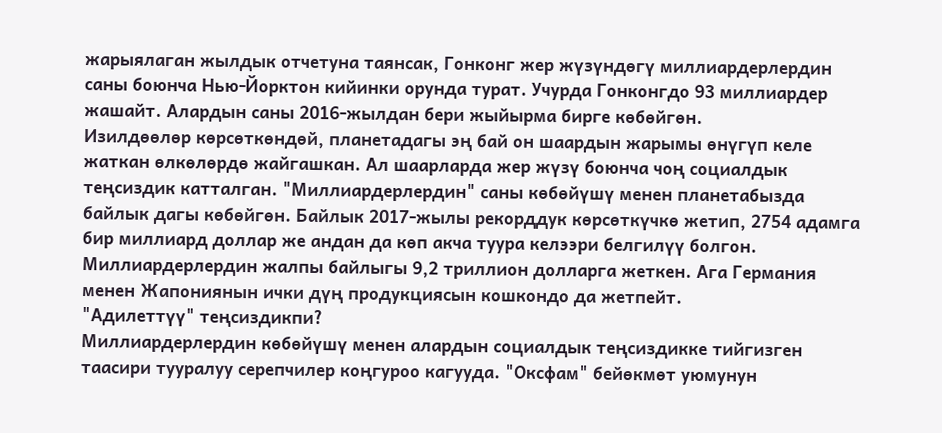жарыялаган жылдык отчетуна таянсак, Гонконг жер жүзүндөгү миллиардерлердин саны боюнча Нью-Йорктон кийинки орунда турат. Учурда Гонконгдо 93 миллиардер жашайт. Алардын саны 2016-жылдан бери жыйырма бирге көбөйгөн.
Изилдөөлөр көрсөткөндөй, планетадагы эң бай он шаардын жарымы өнүгүп келе жаткан өлкөлөрдө жайгашкан. Ал шаарларда жер жүзү боюнча чоң социалдык теңсиздик катталган. "Миллиардерлердин" саны көбөйүшү менен планетабызда байлык дагы көбөйгөн. Байлык 2017-жылы рекорддук көрсөткүчкө жетип, 2754 адамга бир миллиард доллар же андан да көп акча туура келээри белгилүү болгон.
Миллиардерлердин жалпы байлыгы 9,2 триллион долларга жеткен. Ага Германия менен Жапониянын ички дүң продукциясын кошкондо да жетпейт.
"Адилеттүү" теңсиздикпи?
Миллиардерлердин көбөйүшү менен алардын социалдык теңсиздикке тийгизген таасири тууралуу серепчилер коңгуроо кагууда. "Оксфам" бейөкмөт уюмунун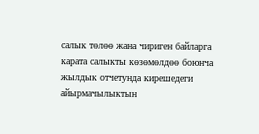салык төлөө жана чириген байларга карата салыкты көзөмөлдөө боюнча жылдык отчетунда кирешедеги айырмачылыктын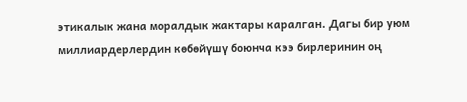этикалык жана моралдык жактары каралган. Дагы бир уюм миллиардерлердин көбөйүшү боюнча кээ бирлеринин оң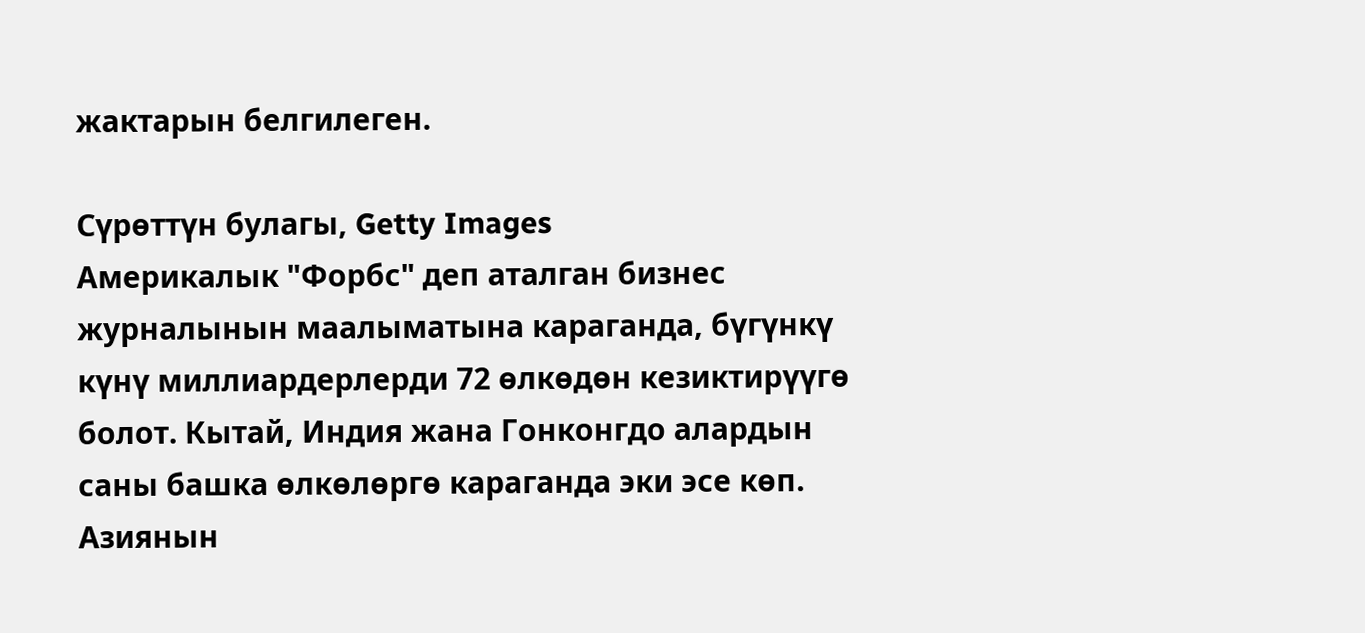жактарын белгилеген.

Сүрөттүн булагы, Getty Images
Америкалык "Форбс" деп аталган бизнес журналынын маалыматына караганда, бүгүнкү күнү миллиардерлерди 72 өлкөдөн кезиктирүүгө болот. Кытай, Индия жана Гонконгдо алардын саны башка өлкөлөргө караганда эки эсе көп. Азиянын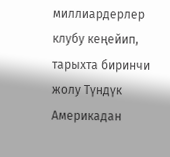миллиардерлер клубу кеңейип, тарыхта биринчи жолу Түндүк Америкадан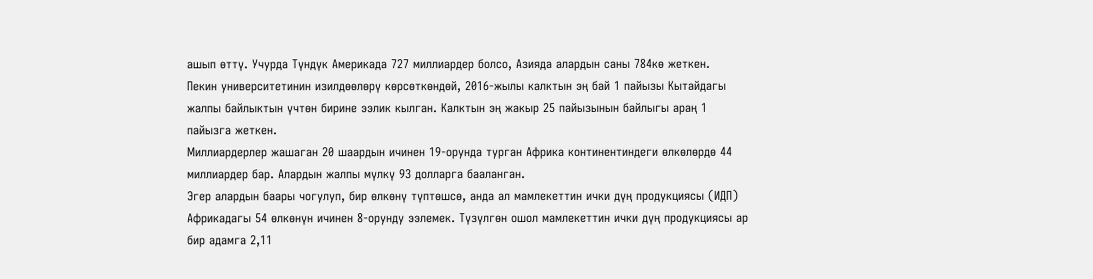ашып өттү. Учурда Түндүк Америкада 727 миллиардер болсо, Азияда алардын саны 784кө жеткен.
Пекин университетинин изилдөөлөрү көрсөткөндөй, 2016-жылы калктын эң бай 1 пайызы Кытайдагы жалпы байлыктын үчтөн бирине ээлик кылган. Калктын эң жакыр 25 пайызынын байлыгы араң 1 пайызга жеткен.
Миллиардерлер жашаган 20 шаардын ичинен 19-орунда турган Африка континентиндеги өлкөлөрдө 44 миллиардер бар. Алардын жалпы мүлкү 93 долларга бааланган.
Эгер алардын баары чогулуп, бир өлкөнү түптөшсө, анда ал мамлекеттин ички дүң продукциясы (ИДП) Африкадагы 54 өлкөнүн ичинен 8-орунду ээлемек. Түзүлгөн ошол мамлекеттин ички дүң продукциясы ар бир адамга 2,11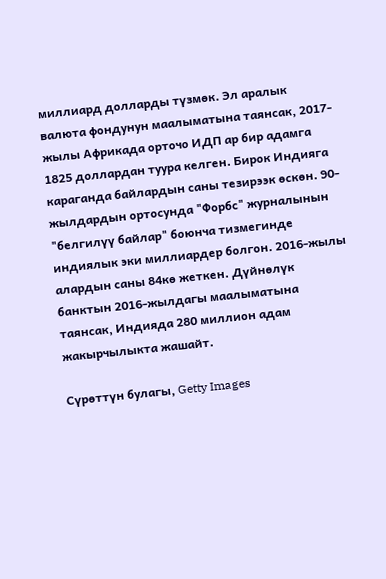миллиард долларды түзмөк. Эл аралык валюта фондунун маалыматына таянсак, 2017-жылы Африкада орточо ИДП ар бир адамга 1825 доллардан туура келген. Бирок Индияга караганда байлардын саны тезирээк өскөн. 90-жылдардын ортосунда "Форбс" журналынын "белгилүү байлар" боюнча тизмегинде индиялык эки миллиардер болгон. 2016-жылы алардын саны 84кө жеткен. Дүйнөлүк банктын 2016-жылдагы маалыматына таянсак, Индияда 280 миллион адам жакырчылыкта жашайт.

Сүрөттүн булагы, Getty Images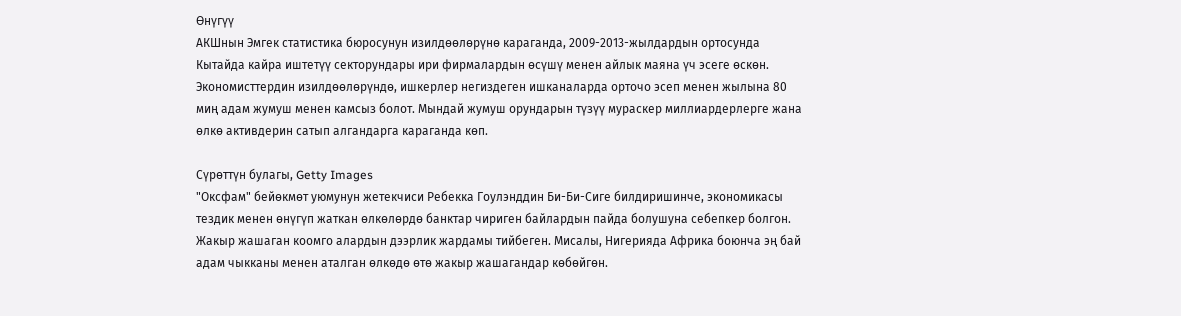Өнүгүү
АКШнын Эмгек статистика бюросунун изилдөөлөрүнө караганда, 2009-2013-жылдардын ортосунда Кытайда кайра иштетүү секторундары ири фирмалардын өсүшү менен айлык маяна үч эсеге өскөн.
Экономисттердин изилдөөлөрүндө, ишкерлер негиздеген ишканаларда орточо эсеп менен жылына 80 миң адам жумуш менен камсыз болот. Мындай жумуш орундарын түзүү мураскер миллиардерлерге жана өлкө активдерин сатып алгандарга караганда көп.

Сүрөттүн булагы, Getty Images
"Оксфам" бейөкмөт уюмунун жетекчиси Ребекка Гоулэнддин Би-Би-Сиге билдиришинче, экономикасы тездик менен өнүгүп жаткан өлкөлөрдө банктар чириген байлардын пайда болушуна себепкер болгон. Жакыр жашаган коомго алардын дээрлик жардамы тийбеген. Мисалы, Нигерияда Африка боюнча эң бай адам чыкканы менен аталган өлкөдө өтө жакыр жашагандар көбөйгөн.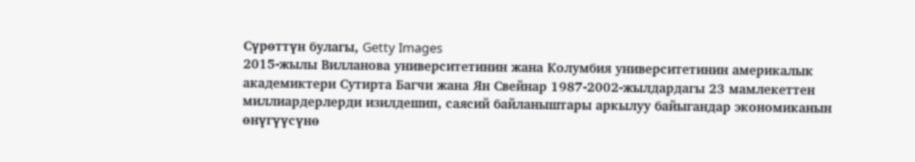Сүрөттүн булагы, Getty Images
2015-жылы Вилланова университетинин жана Колумбия университетинин америкалык академиктери Сутирта Багчи жана Ян Свейнар 1987-2002-жылдардагы 23 мамлекеттен миллиардерлерди изилдешип, саясий байланыштары аркылуу байыгандар экономиканын өнүгүүсүнө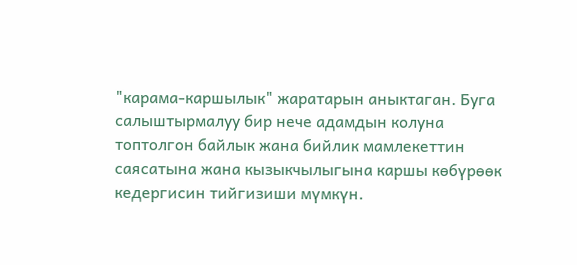"карама-каршылык" жаратарын аныктаган. Буга салыштырмалуу бир нече адамдын колуна топтолгон байлык жана бийлик мамлекеттин саясатына жана кызыкчылыгына каршы көбүрөөк кедергисин тийгизиши мүмкүн.